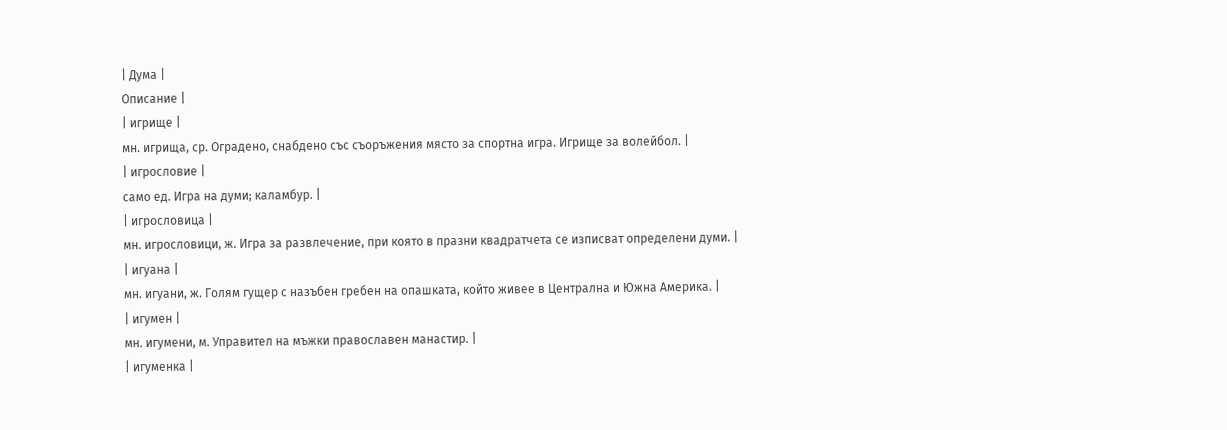| Дума |
Описание |
| игрище |
мн. игрища, ср. Оградено, снабдено със съоръжения място за спортна игра. Игрище за волейбол. |
| игрословие |
само ед. Игра на думи; каламбур. |
| игрословица |
мн. игрословици, ж. Игра за развлечение, при която в празни квадратчета се изписват определени думи. |
| игуана |
мн. игуани, ж. Голям гущер с назъбен гребен на опашката, който живее в Централна и Южна Америка. |
| игумен |
мн. игумени, м. Управител на мъжки православен манастир. |
| игуменка |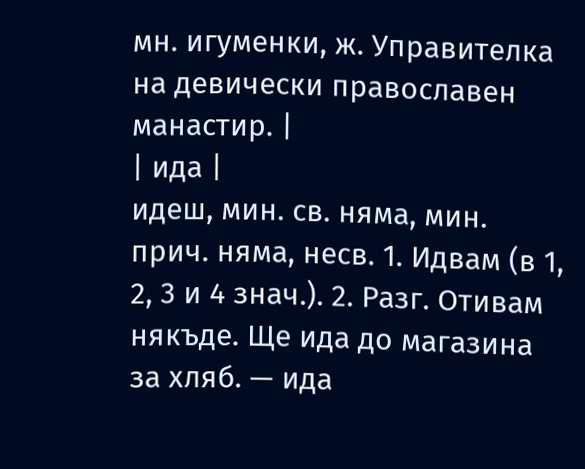мн. игуменки, ж. Управителка на девически православен манастир. |
| ида |
идеш, мин. св. няма, мин. прич. няма, несв. 1. Идвам (в 1, 2, 3 и 4 знач.). 2. Разг. Отивам някъде. Ще ида до магазина за хляб. — ида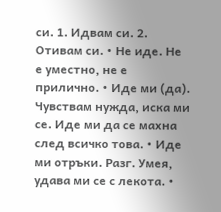си. 1. Идвам си. 2. Отивам си. • Не иде. Не е уместно, не е прилично. • Иде ми (да). Чувствам нужда, иска ми се. Иде ми да се махна след всичко това. • Иде ми отръки. Разг. Умея, удава ми се с лекота. •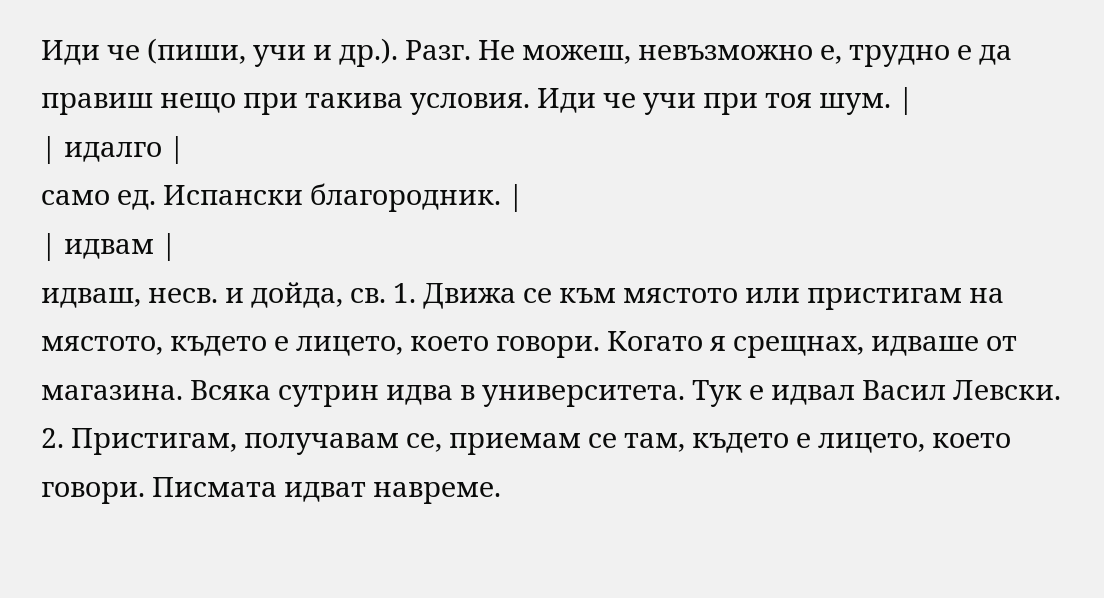Иди че (пиши, учи и др.). Разг. Не можеш, невъзможно е, трудно е да правиш нещо при такива условия. Иди че учи при тоя шум. |
| идалго |
само ед. Испански благородник. |
| идвам |
идваш, несв. и дойда, св. 1. Движа се към мястото или пристигам на мястото, където е лицето, което говори. Когато я срещнах, идваше от магазина. Всяка сутрин идва в университета. Тук е идвал Васил Левски. 2. Пристигам, получавам се, приемам се там, където е лицето, което говори. Писмата идват навреме.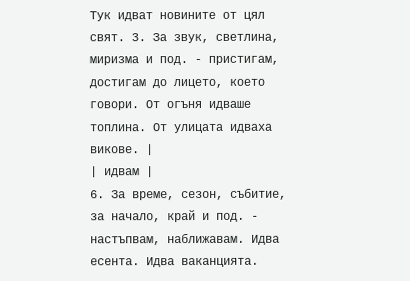Тук идват новините от цял свят. 3. За звук, светлина, миризма и под. - пристигам, достигам до лицето, което говори. От огъня идваше топлина. От улицата идваха викове. |
| идвам |
6. За време, сезон, събитие, за начало, край и под. - настъпвам, наближавам. Идва есента. Идва ваканцията.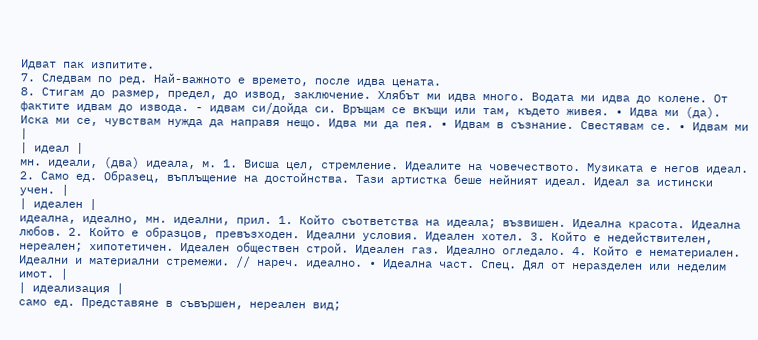Идват пак изпитите.
7. Следвам по ред. Най-важното е времето, после идва цената.
8. Стигам до размер, предел, до извод, заключение. Хлябът ми идва много. Водата ми идва до колене. От фактите идвам до извода. - идвам си/дойда си. Връщам се вкъщи или там, където живея. • Идва ми (да). Иска ми се, чувствам нужда да направя нещо. Идва ми да пея. • Идвам в съзнание. Свестявам се. • Идвам ми |
| идеал |
мн. идеали, (два) идеала, м. 1. Висша цел, стремление. Идеалите на човечеството. Музиката е негов идеал. 2. Само ед. Образец, въплъщение на достойнства. Тази артистка беше нейният идеал. Идеал за истински учен. |
| идеален |
идеална, идеално, мн. идеални, прил. 1. Който съответства на идеала; възвишен. Идеална красота. Идеална любов. 2. Който е образцов, превъзходен. Идеални условия. Идеален хотел. 3. Който е недействителен, нереален; хипотетичен. Идеален обществен строй. Идеален газ. Идеално огледало. 4. Който е нематериален. Идеални и материални стремежи. // нареч. идеално. • Идеална част. Спец. Дял от неразделен или неделим имот. |
| идеализация |
само ед. Представяне в съвършен, нереален вид;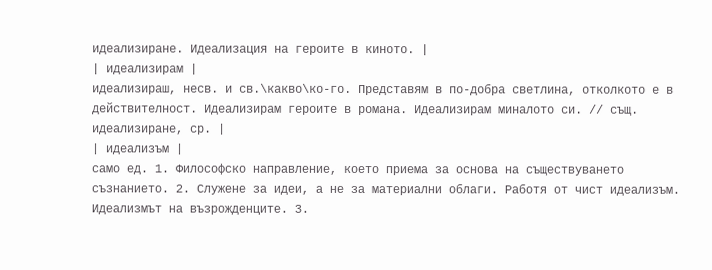идеализиране. Идеализация на героите в киното. |
| идеализирам |
идеализираш, несв. и св.\какво\ко-го. Представям в по-добра светлина, отколкото е в действителност. Идеализирам героите в романа. Идеализирам миналото си. // същ. идеализиране, ср. |
| идеализъм |
само ед. 1. Философско направление, което приема за основа на съществуването съзнанието. 2. Служене за идеи, а не за материални облаги. Работя от чист идеализъм. Идеализмът на възрожденците. 3.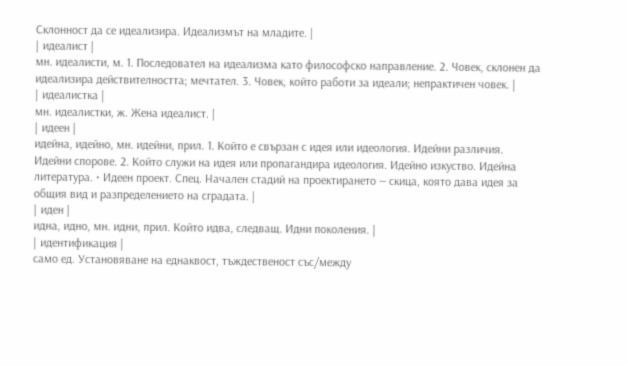Склонност да се идеализира. Идеализмът на младите. |
| идеалист |
мн. идеалисти, м. 1. Последовател на идеализма като философско направление. 2. Човек, склонен да идеализира действителността; мечтател. 3. Човек, който работи за идеали; непрактичен човек. |
| идеалистка |
мн. идеалистки, ж. Жена идеалист. |
| идеен |
идейна, идейно, мн. идейни, прил. 1. Който е свързан с идея или идеология. Идейни различия. Идейни спорове. 2. Който служи на идея или пропагандира идеология. Идейно изкуство. Идейна литература. • Идеен проект. Спец. Начален стадий на проектирането — скица, която дава идея за общия вид и разпределението на сградата. |
| иден |
идна, идно, мн. идни, прил. Който идва, следващ. Идни поколения. |
| идентификация |
само ед. Установяване на еднаквост, тъждественост със/между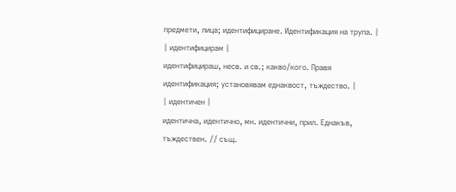предмети, лица; идентифициране. Идентификация на трупа. |
| идентифицирам |
идентифицираш, несв. и св.; какво/кого. Правя идентификация; установявам еднаквост, тъждество. |
| идентичен |
идентична, идентично, мн. идентични, прил. Еднакъв, тъждествен. // същ.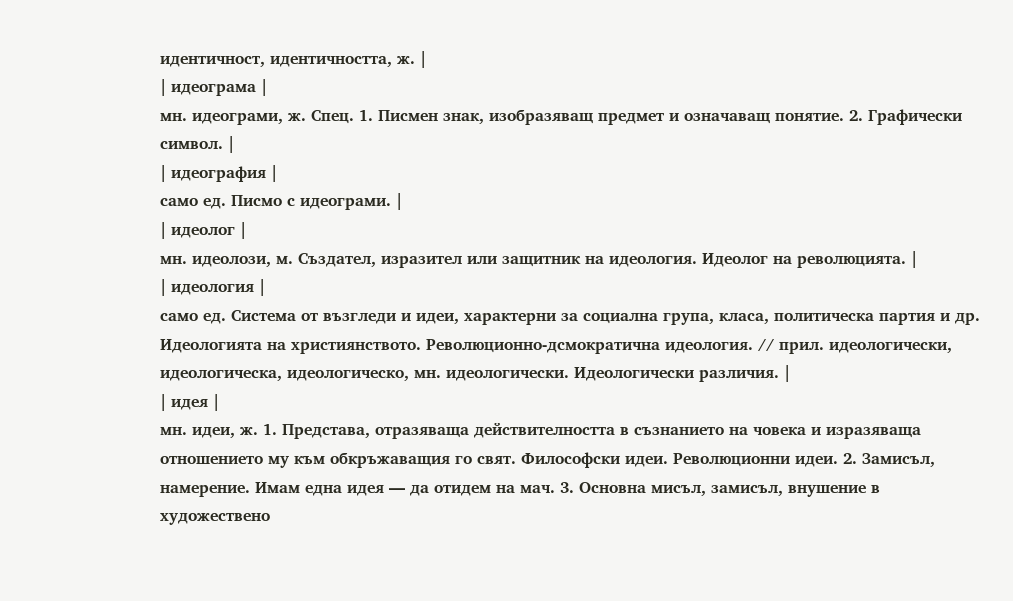идентичност, идентичността, ж. |
| идеограма |
мн. идеограми, ж. Спец. 1. Писмен знак, изобразяващ предмет и означаващ понятие. 2. Графически символ. |
| идеография |
само ед. Писмо с идеограми. |
| идеолог |
мн. идеолози, м. Създател, изразител или защитник на идеология. Идеолог на революцията. |
| идеология |
само ед. Система от възгледи и идеи, характерни за социална група, класа, политическа партия и др. Идеологията на християнството. Революционно-дсмократична идеология. // прил. идеологически, идеологическа, идеологическо, мн. идеологически. Идеологически различия. |
| идея |
мн. идеи, ж. 1. Представа, отразяваща действителността в съзнанието на човека и изразяваща отношението му към обкръжаващия го свят. Философски идеи. Революционни идеи. 2. Замисъл, намерение. Имам една идея — да отидем на мач. 3. Основна мисъл, замисъл, внушение в художествено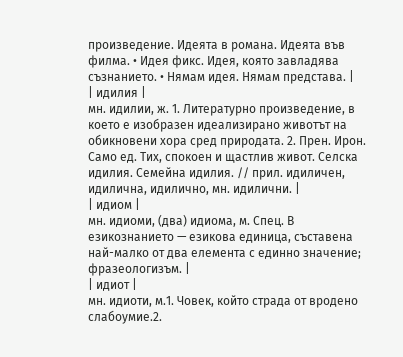произведение. Идеята в романа. Идеята във филма. • Идея фикс. Идея, която завладява съзнанието. • Нямам идея. Нямам представа. |
| идилия |
мн. идилии, ж. 1. Литературно произведение, в което е изобразен идеализирано животът на обикновени хора сред природата. 2. Прен. Ирон. Само ед. Тих, спокоен и щастлив живот. Селска идилия. Семейна идилия. // прил. идиличен, идилична, идилично, мн. идилични. |
| идиом |
мн. идиоми, (два) идиома, м. Спец. В езикознанието — езикова единица, съставена най-малко от два елемента с единно значение; фразеологизъм. |
| идиот |
мн. идиоти, м.1. Човек, който страда от вродено слабоумие.2.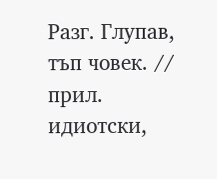Разг. Глупав, тъп човек. // прил. идиотски,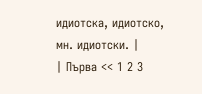идиотска, идиотско, мн. идиотски. |
| Първа << 1 2 3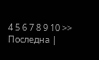4 5 6 7 8 9 10 >> Последна |